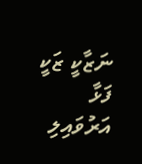ނަޒާކީ ޒަކީ ފަޅާ އަރުވައިލި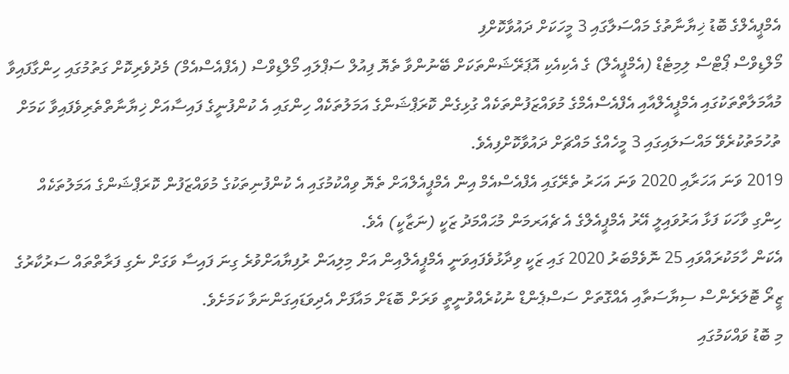އެމްޕީއެލްގެ ބޮޑު ޚިޔާނާތުގެ މައްސަލާގައި 3 މީހަކަށް ދައުވާކޮށްފި
މޯލްޑިވްސް ޕޯޓްސް ލިމިޓެޑް (އެމްޕީއެލް) ގެ އެކިއެކި އޮޕަރޭޝަންތަކަށް ބޭނުންވާ ތެޔޮ ފިއުލް ސަޕްލައި މޯލްޑިވްސް (އެފްއެސްއެމް) މެދުވެރިކޮށް ގަތުމުގައި ހިންގާފައިވާ މުއާމަލާތްތަކުގައި އެމްޕީއެލްއާއި އެފްއެސްއެމްގެ މުވައްޒަފުންތަކެއް ގުޅިގެން ކޮރަޕްޝަންގެ އަމަލުތަކެއް ހިންގައި އެ ކުންފުނީގެ ފައިސާއަށް ޚިޔާނާތްތެރިވެފައިވާ ކަމަށް ތުހުމަތުކުރެވޭ މައްސަލައިގައި 3 މީހެއްގެ މައްޗަށް ދައުވާކޮށްފިއެވެ.
2019 ވަނަ އަހަރާއި 2020 ވަނަ އަހަރު ތެރޭގައި އެފްއެސްއެމް އިން އެމްޕީއެލްއަށް ތެޔޮ ވިއްކުމުގައި އެ ކުންފުނިތަކުގެ މުވައްޒަފުން ކޮރަޕްޝަންގެ އަމަލުތަކެއް ހިންގި ވާހަކަ ފަޅާ އަރުވައިލީ އޭރު އެމްޕީއެލްގެ އެ ޗެއަރމަން މުޙައްމަދު ޒަކީ (ނަޒާކީ) އެވެ.
އެކަން ހާމަކުރައްވައި 25 ނޮވެމްބަރު 2020 ގައި ޒަކީ ވިދާޅުވެފައިވަނީ އެމްޕީއެލްއިން އަށް މިލިއަން ރުފިޔާއަށްވުރެ ގިނަ ފައިސާ ވަގަށް ނެގި ފަރާތްތައް ސަރުކާރުގެ ޒީރޯ ޓޮލަރެންސް ސިޔާސަތާއި އެއްގޮތަށް ސަސްޕެންޑް ނުކުރެއްވުނީތީ ވަރަށް ބޮޑަށް މައާފަށް އެދިވަޑައިގަންނަވާ ކަމަށެވެ.
މި ބޮޑު ވައްކަމުގައި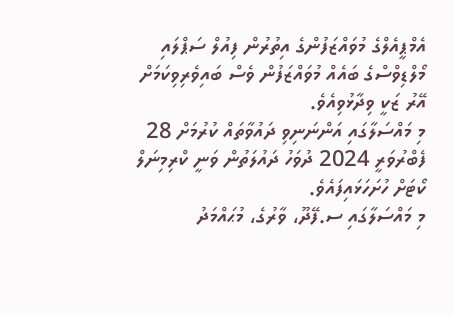އެމްޕީއެލްގެ މުވައްޒަފުންގެ އިތުރުން ފިއުލް ސަޕްލައި މޯލްޑިވްސްގެ ބައެއް މުވައްޒަފުން ވެސް ބައިވެރިވިކަމަށް އޭރު ޒަކީ ވިދާޅުވިއެވެ.
މި މައްސަލާގައި އަންނަނިވި ދައުވާތައް ކުރުމަށް 28 ފެބްރުވަރީ 2024 ދުވަހު ދައުލަތުން ވަނީ ކްރިމިނަލް ކޯޓަށް ހުށަހަޅައިފައެވެ.
މި މައްސަލާގައި ސ.ފޭދޫ، ވާރުގެ، މުޙައްމަދު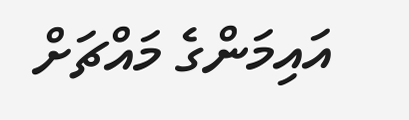އައިމަންގެ މައްޗަށް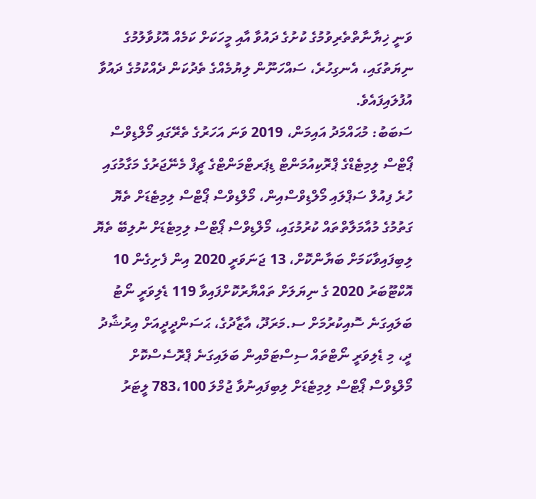ވަނީ ޚިޔާނާތްތެރިވުމުގެ ކުށުގެ ދައުވާ އާއި މީހަކަށް ކަމެއް އޮޅުވާލުމުގެ ނިޔަތުގައި، އެނގިހުރެ، ސައްހަނޫން ލިޔުމެއްގެ ތެދުކަން ދެއްކުމުގެ ދައުވާ އުފުލައިފައެވެ.
ސަބަބު: މުޙައްމަދު އައިމަން، 2019 ވަނަ އަހަރުގެ ތެރޭގައި މޯލްޑިވްސް ޕޯޓްސް ލިމިޓެޑްގެ ޕްރޮކިއުމަންޓް ޑިޕަރޓްމަންޓްގެ ޗީފް މެނޭޖަރުގެ މަގާމުގައި ހުރެ ފިއުލް ސަޕްލައި މޯލްޑިވްސްއިން، މޯލްޑިވްސް ޕޯޓްސް ލިމިޓެޑަށް ތެޔޮ ގަތުމުގެ މުއާމަލާތްތައް ކުރުމުގައި، މޯލްޑިވްސް ޕޯޓްސް ލިމިޓެޑަށް ނުލިބޭ ތެޔޮ ލިބިފައިވާކަމަށް ބަޔާންކޮށް، 13 ޖަނަވަރީ 2020 އިން ފެށިގެން 10 އޮކްޓޫބަރު 2020 ގެ ނިޔަލަށް ތައްޔާރުކޮށްފައިވާ 119 ޑެލިވަރީ ނޯޓު ބަލައިގަނެ ސޮއިކުރުމަށް ސ.މަރަދޫ، އާޒާދުގެ، ޙަސަންދީދީއަށް އިރުޝާދު ދީ، މި ޑެލިވަރީ ނޯޓްތައް ސިސްޓަމްއިން ބަލައިގަނެ ޕްރޮސެސްކޮށް މޯލްޑިވްސް ޕޯޓްސް ލިމިޓެޑަށް ލިބިފައިނުވާ ޖުމްލަ 783،100 ލީޓަރު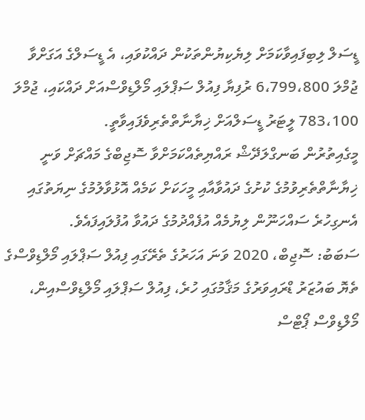ޑީސަލް ލިބިފައިވާކަމަށް ލިޔެކިޔުންތަކުން ދައްކުވައި، އެ ޑީސަލްގެ އަގަށްވާ ޖުމްލަ 6،799،800 ރުފިޔާ ފިއުލް ސަޕްލައި މޯލްޑިވްސްއަށް ދައްކައި، ޖުމްލަ 783،100 ލީޓަރު ޑީސަލްއަށް ޚިޔާނާތްތެރިވެފައިވާތީ.
މީގެއިތުރުން ބަނގްލަދޭޝް ރައްޔިތެއްކަމަށްވާ ސޮޖިބްގެ މައްޗަށް ވަނީ ޚިޔާނާތްތެރިވުމުގެ ކުށުގެ ދައުވާއާއި މީހަކަށް ކަމެއް އޮޅުވާލުމުގެ ނިޔަތުގައި އެނގިހުރެ ސައްހަނޫން ލިޔުމެއް އުފެއްދުމުގެ ދައުވާ އުފުލައިފައެވެ.
ސަބަބު: ސޮޖިބް، 2020 ވަނަ އަހަރުގެ ތެރޭގައި ފިއުލް ސަޕްލައި މޯލްޑިވްސްގެ ތެޔޮ ބައުޒަރު ޑްރައިވަރުގެ މަޤާމުގައި ހުރެ، ފިއުލް ސަޕްލައި މޯލްޑިވްސްއިން، މޯލްޑިވްސް ޕޯޓްސް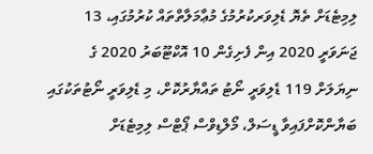ލިމިޓެޑަށް ތެޔޮ ޑެލިވަރކުރުމުގެ މުޢާމަލާތްތައް ކުރުމުގައި، 13 ޖަނަވަރީ 2020 އިން ފެށިގެން 10 އޮކްޓޫބަރު 2020 ގެ ނިޔަލަށް 119 ޑެލިވަރީ ނޯޓު ތައްޔާރުކޮށް، މި ޑެލިވަރީ ނޯޓުތަކުގައި ބަޔާންކޮށްފައިވާ ޑީސަލް، މޯލްޑިވްސް ޕޯޓްސް ލިމިޓެޑަށް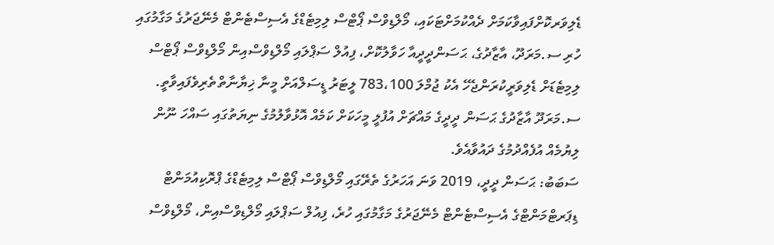ޑެލިވަރކޮށްފައިވާކަމަށް ދެއްކުމަށްޓަކައި، މޯލްޑިވްސް ޕޯޓްސް ލިމިޓެޑްގެ އެސިސްޓެންޓް މެނޭޖަރުގެ މަގާމުގައި ހުރި ސ.މަރަދޫ، އާޒާދުގެ، ޙަސަންދީދީއާ ހަވާލުކޮށް، ފިއުލް ސަޕްލައި މޯލްޑިވްސްއިން މޯލްޑިވްސް ޕޯޓްސް ލިމިޓެޑަށް ޑެލިވަރީކުރަންޖެހޭ އެކު ޖުމްލަ 783،100 ލީޓަރު ޑީސަލްއަށް މީނާ ޚިޔާނާތްތެރިވެފައިވާތީ.
ސ.މަރަދޫ އާޒާދުގެ ޙަސަން ދީދީގެ މައްޗަށް އުފުލީ މީހަކަށް ކަމެއް އޮޅުވާލުމުގެ ނިޔަތުގައި ސައްހަ ނޫން ލިޔުމެއް އުފެއްދުމުގެ ދައުވާއެވެ.
ސަބަބު: ޙަސަން ދީދީ، 2019 ވަނަ އަހަރުގެ ތެރޭގައި މޯލްޑިވްސް ޕޯޓްސް ލިމިޓެޑްގެ ޕްރޮކިއުމަންޓް ޑިޕަރޓްމަންޓްގެ އެސިސްޓެންޓް މެނޭޖަރުގެ މަގާމުގައި ހުރެ، ފިއުލް ސަޕްލައި މޯލްޑިވްސްއިން، މޯލްޑިވްސް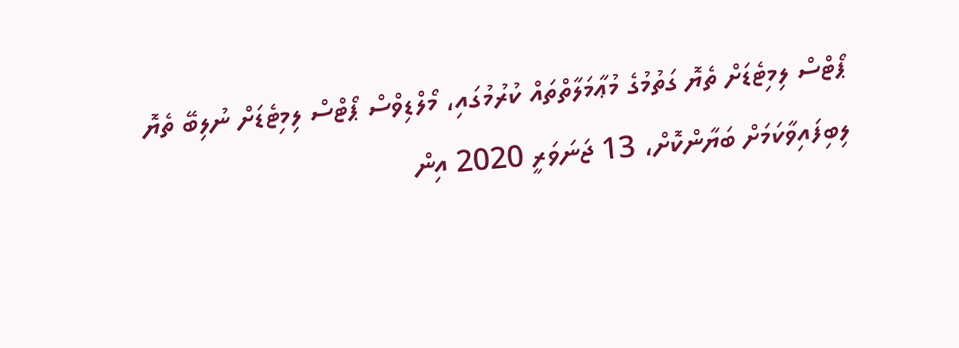ޕޯޓްސް ލިމިޓެޑަށް ތެޔޮ ގަތުމުގެ މުޢާމަލާތްތައް ކުރުމުގައި، މޯލްޑިވްސް ޕޯޓްސް ލިމިޓެޑަށް ނުލިބޭ ތެޔޮ ލިބިފައިވާކަމަށް ބަޔާންކޮށް، 13 ޖަނަވަރީ 2020 އިން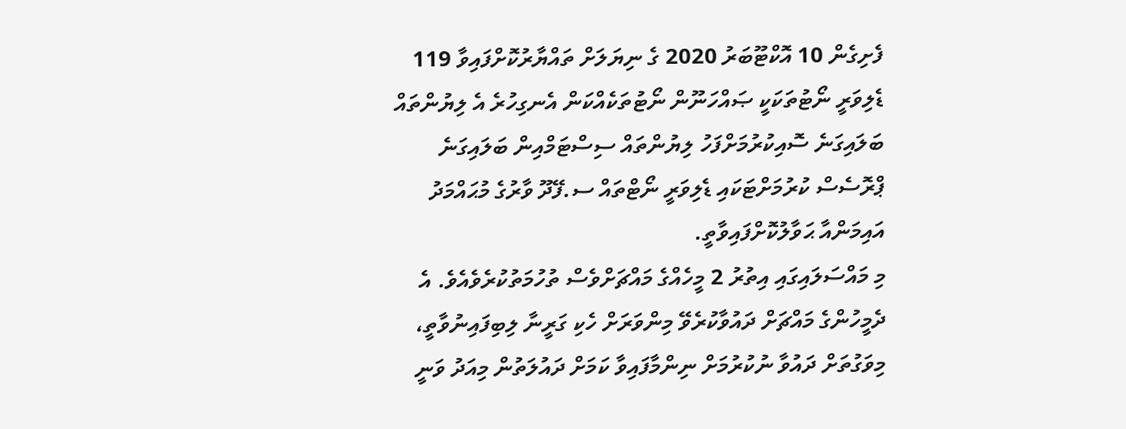ފެށިގެން 10 އޮކްޓޫބަރު 2020 ގެ ނިޔަލަށް ތައްޔާރުކޮށްފައިވާ 119 ޑެލިވަރީ ނޯޓުތަކަކީ ޞައްހަނޫން ނޯޓުތަކެއްކަން އެނގިހުރެ އެ ލިޔުންތައް ބަލައިގަނެ ސޮއިކުރުމަށްފަހު ލިޔުންތައް ސިސްޓަމްއިން ބަލައިގަނެ ޕްރޮސެސް ކުރުމަށްޓަކައި ޑެލިވަރީ ނޯޓްތައް ސ.ފޭދޫ ވާރުގެ މުޙައްމަދު އައިމަންއާ ޙަވާލުކޮށްފައިވާތީ.
މި މައްސަލައިގައި އިތުރު 2 މީހެއްގެ މައްޗަށްވެސް ތުހުމަތުކުރެވެއެވެ. އެ ދެމީހުންގެ މައްޗަށް ދައުވާކުރެވޭ މިންވަރަށް ހެކި ގަރީނާ ލިބިފައިނުވާތީ، މިވަގުތަށް ދައުވާ ނުކުރުމަށް ނިންމާފައިވާ ކަމަށް ދައުލަތުން މިއަދު ވަނީ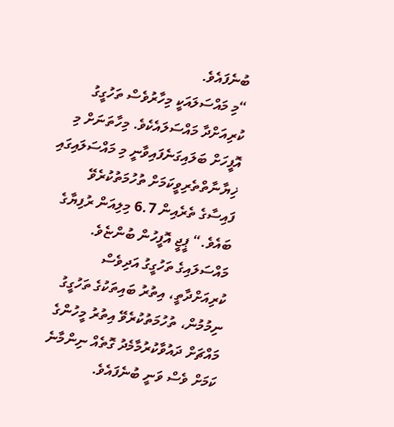ބުނެފައެވެ.
“މި މައްސަލައަކީ މިހާރުވެސް ތަހުގީގު ކުރިއަށްދާ މައްސަލައެކެވެ. މިހާތަނަށް މި އޮފީހަށް ބަލައިގަނެފައިވާނީ މި މައްސަލައިގައި ޚިޔާނާތްތެރިވީކަމަށް ތުހުމަތުކުރެވޭ ފައިސާގެ ތެރެއިން 6.7 މިލިއަން ރުފިޔާގެ ބައެވެ.“ ޕީޖީ އޮފީހުން ބުންޏެވެ.
މައްސަލައިގެ ތަހުގީގު އަދިވެސް ކުރިއަށްދާތީ، އިތުރު ބައިތަކުގެ ތަހުގީގު ނިމުމުން، ތުހުމަތުކުރެވޭ އިތުރު މީހުންގެ މައްޗަށް ދައުވާކުރުމާމެދު ގޮތެއް ނިންމާނެ ކަމަށް ވެސް ވަނީ ބުނެފައެވެ.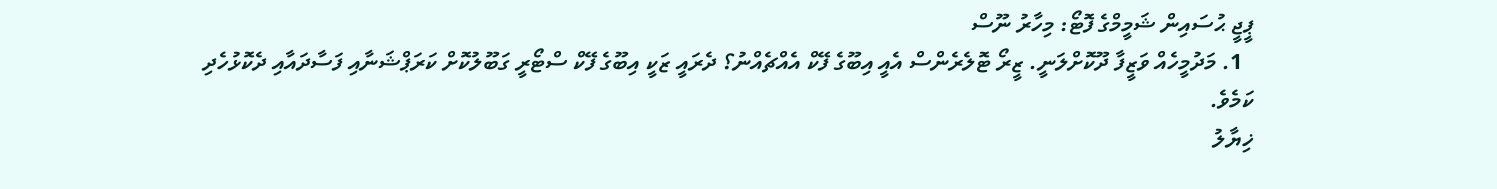ޕީޖީ ޙުސައިން ޝަމީމްގެ ފޮޓޯ: މިހާރު ނޫސް
  1. މަދުމީހެއް ވަޒީފާ ދޫކޮށްލަނީ. ޒީރޯ ޓޮލެރެންސް އެއީ އިބޫގެ ފޭކް އެއްޗެއްނު؟ ދެރައީ ޒަކީ އިބޫގެ ފޭކް ސްޓޯރީ ގަބޫލުކޮށް ކަރަޕްޝަނާއި ފަސާދައާއި ދެކޮޅުހެދި ކަމެވެ.
ޚިޔާލު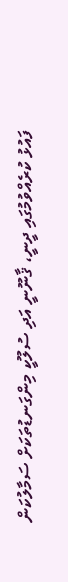ފައުޅު ކުރެއްވުމުގައި ދީނީ، ޤާނޫނީ އަދި ސުލޫކީ މިންގަނޑުތަކަށް ސަމާލުކަން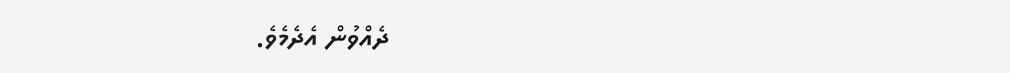ދެއްވުން އެދެމެވެ.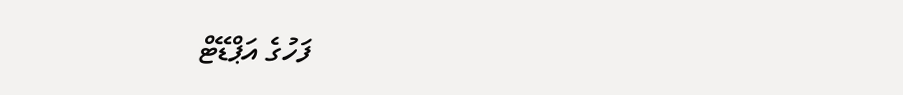ފަހުގެ އަޕްޑޭޓް